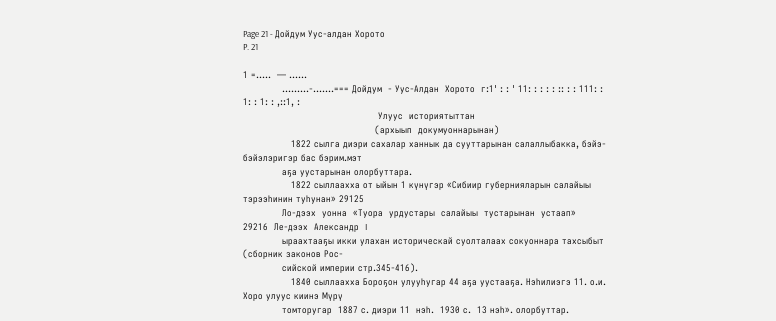Page 21 - Дойдум Уус-алдан Хорото
P. 21

1 =.....  — ......
             .........-.......=== Дойдум  - Уус-Алдан  Хорото  г:1' : : ' 11: : : : : :: : : 111: : 1: : 1: : ,::1, :
                                             Улуус  историятыттан
                                            (архыып  докумуоннарынан)
                1822 сылга диэри сахалар ханнык да сууттарынан салаллыбакка, бэйэ-бэйэлэригэр бас бэрим.мэт
             аҕа уустарынан олорбуттара.
                1822 сыллаахха от ыйын 1 күнүгэр «Сибиир губернияларын салайыы тэрээһинин туһунан» 29125
             Ло-дээх  уонна  «Туора  урдустары  салайыы  тустарынан  устаап»  29216  Ле-дээх  Александр  I
             ыраахтааҕы икки улахан историческай суолталаах сокуоннара тахсыбыт (сборник законов Рос-
             сийской империи стр.345-416).
                1840 сыллаахха Бороҕон улууһугар 44 аҕа уустааҕа. Нэһилиэгэ 11. о.и. Хоро улуус киинэ Мүрү
             томторугар  1887 с. диэри 11  нэһ.  1930 с.  13 нэһ». олорбуттар.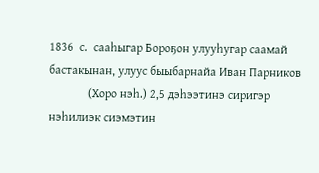1836  с.  сааһыгар Бороҕон улууһугар саамай бастакынан, улуус быыбарнайа Иван Парников
             (Хоро нэһ.) 2,5 дэһээтинэ сиригэр  нэһилиэк сиэмэтин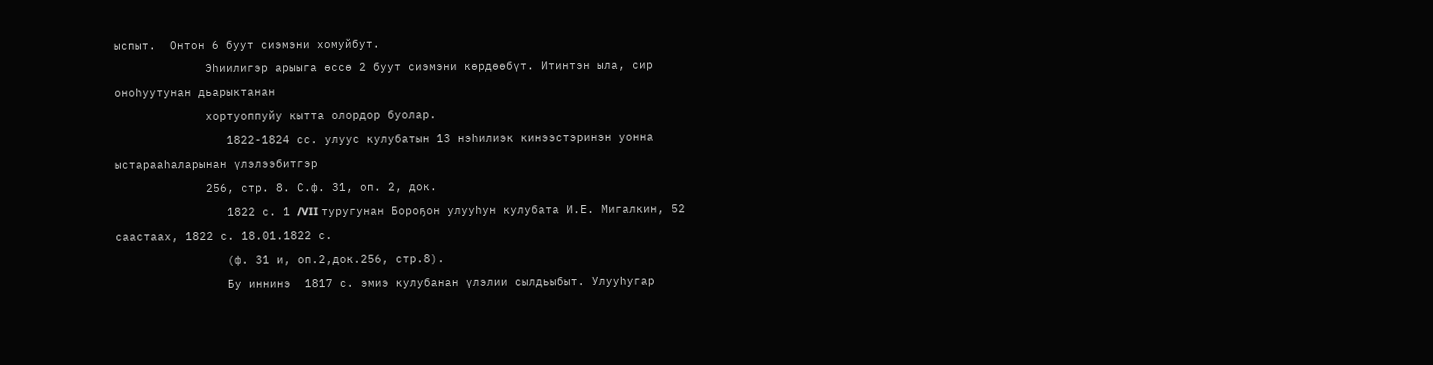ыспыт.  Онтон 6 буут сиэмэни хомуйбут.
             Эһиилигэр арыыга өссө 2 буут сиэмэни көрдөөбүт. Итинтэн ыла, сир оноһуутунан дьарыктанан
             хортуоппуйу кытта олордор буолар.
                1822-1824 сс. улуус кулубатын 13 нэһилиэк кинээстэринэн уонна ыстарааһаларынан үлэлээбитгэр
             256, стр. 8. С.ф. 31, оп. 2, док.
                1822 с. 1 /VII туругунан Бороҕон улууһун кулубата И.Е. Мигалкин, 52 саастаах, 1822 с. 18.01.1822 с.
                (ф. 31 и, оп.2,док.256, стр.8).
                Бу иннинэ  1817 с. эмиэ кулубанан үлэлии сылдьыбыт. Улууһугар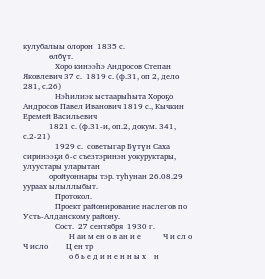кулубалыы олорон  1835 с.
             өлбүт.
                Хоро кинээһэ Андросов Степан Яковлевич 37 с.  1819 с. (ф.31, оп 2, дело 281, с.26)
                Нэһилиэк ыстаарыһыта Хороҕо Андросов Павел Иванович 1819 с., Кычкин Еремей Васильевич
             1821 с. (ф.31-и, оп.2, докум. 341, с.2-21)
                1929 с.  советыгар Бүтүн Саха сиринээҕи 6-с съезтэринэн уокуруктары, улуустары уларытан
             оройуоннары тэр. туһунан 26.08.29 уураах ылыллыбыт.
                Протокол.
                Проект районирование наслегов по Усть-Алданскому району.
                Сост.  27 сентября  1930 г.
                       Н аи м ен о в ан и е           Ч и сл о     Ч исло         Ц ен тр
                       о б ь е д и н е н н ы х    н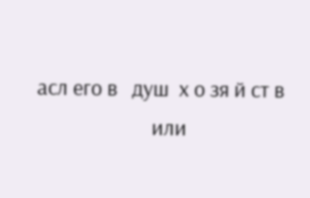асл его в   душ  х о зя й ст в
                       или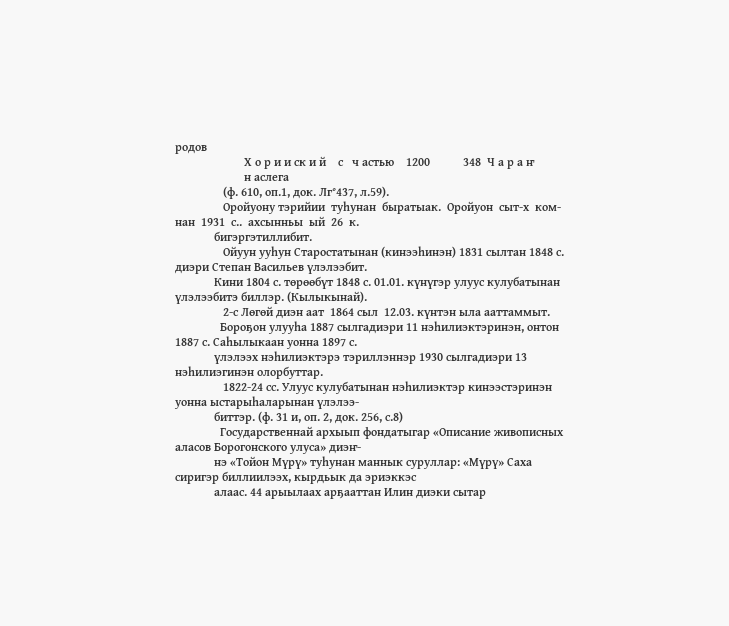родов
                       Х о р и и ск и й    с   ч астью    1200           348  Ч а р а ҥ
                       н аслега
                (ф. 610, оп.1, док. Лг°437, л.59).
                Оройуону тэрийии  туһунан  быратыак.  Оройуон  сыт-х  ком-нан  1931  с..  ахсынньы  ый  26  к.
             бигэргэтиллибит.
                Ойуун ууһун Старостатынан (кинээһинэн) 1831 сылтан 1848 с. диэри Степан Васильев үлэлээбит.
             Кини 1804 с. төрөөбүт 1848 с. 01.01. күнүгэр улуус кулубатынан үлэлээбитэ биллэр. (Кылыкынай).
                2-с Лөгөй диэн аат  1864 сыл  12.03. күнтэн ыла ааттаммыт.
               Бороҕон улууһа 1887 сылгадиэри 11 нэһилиэктэринэн, онтон 1887 с. Саһылыкаан уонна 1897 с.
             үлэлээх нэһилиэктэрэ тэриллэннэр 1930 сылгадиэри 13 нэһилиэгинэн олорбуттар.
                1822-24 сс. Улуус кулубатынан нэһилиэктэр кинээстэринэн уонна ыстарыһаларынан үлэлээ-
             биттэр. (ф. 31 и, оп. 2, док. 256, с.8)
               Государственнай архыып фондатыгар «Описание живописных аласов Борогонского улуса» диэҥ-
             нэ «Тойон Мүрү» туһунан маннык суруллар: «Мүрү» Саха сиригэр биллиилээх, кырдьык да эриэккэс
             алаас. 44 арыылаах арҕааттан Илин диэки сытар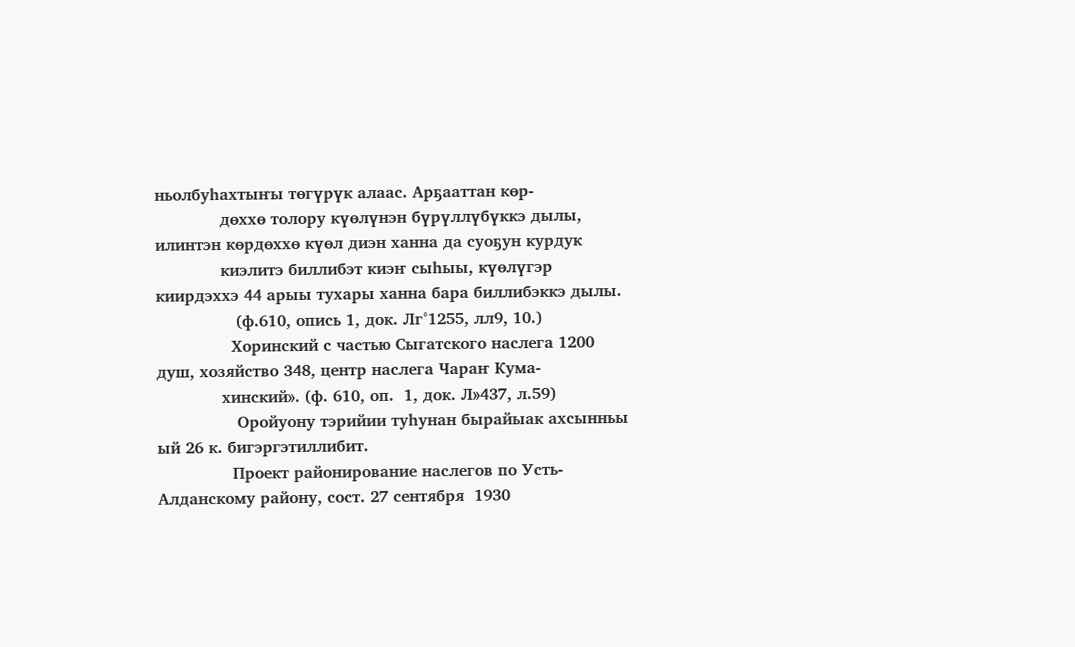ньолбуһахтыҥы төгүрүк алаас. Арҕааттан көр-
             дөххө толору күөлүнэн бүрүллүбүккэ дылы, илинтэн көрдөххө күөл диэн ханна да суоҕун курдук
             киэлитэ биллибэт киэҥ сыһыы, күөлүгэр киирдэххэ 44 арыы тухары ханна бара биллибэккэ дылы.
                (ф.610, опись 1, док. Лг°1255, лл9, 10.)
               Хоринский с частью Сыгатского наслега 1200 душ, хозяйство 348, центр наслега Чараҥ Кума-
             хинский». (ф. 610, оп.  1, док. Л»437, л.59)
                Оройуону тэрийии туһунан бырайыак ахсынньы ый 26 к. бигэргэтиллибит.
               Проект районирование наслегов по Усть-Алданскому району, сост. 27 сентября  1930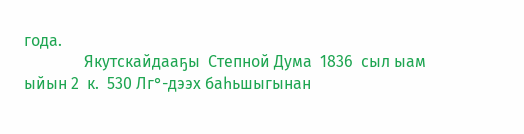года.
               Якутскайдааҕы  Степной Дума  1836  сыл ыам  ыйын 2  к.  530 Лг°-дээх баһьшыгынан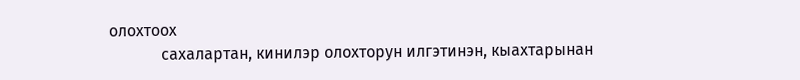олохтоох
             сахалартан, кинилэр олохторун илгэтинэн, кыахтарынан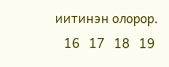иитинэн олорор.
   16   17   18   19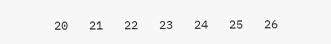20   21   22   23   24   25   26